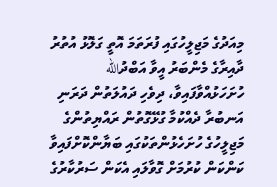މިއަދުގެ މަޖިލީހުގައި ފުރަތަމަ އޮތީ ގަލޮޅު އުތުރު ދާއިރާގެ މެންބަރު އީވާ އަބްދުالله ހުށަހަޅުއްވާފައިވާ، ދިވެހި ދައުލަތުން ދަރަނި އަނބުރާ ދެއްކުމާ ގުޅޭގޮތުން ރައްޔިތުންގެ މަޖިލީހުގެ ހުށަހެޅުންތަކުގައި ބަޔާންކޮށްފައިވާ ކަންކަން ކުރުމަށް ގޮވާލައި އެކަން ސަރުކާރުގެ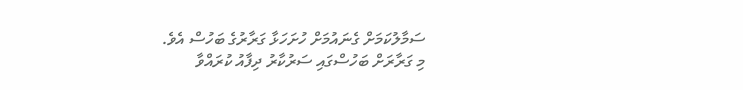ސަމާލުކަމަށް ގެނައުމަށް ހުށަހަޅާ ގަރާރުގެ ބަހުސް އެވެ.
މި ގަރާރަށް ބަހުސްގައި ސަރުކާރު ދިފާއު ކުރައްވާ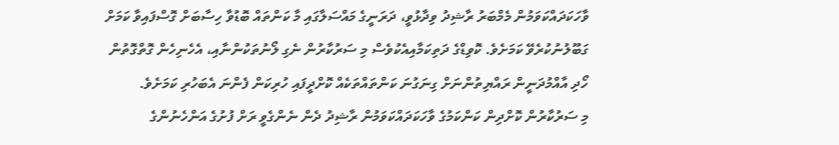ވާހަކަދައްކަވަމުން މެމްބަރު ރާޝިދު ވިދާޅުވީ، ދަރަނީގެ މައްސަލާގައި މާ ކަންތައް ބޮޑުވާ ހިސާބަށް ގޮސްފައިވާ ކަމަށް ގަބޫލުނުކުރެވޭ ކަމަށެވެ. ކޮވިޑްގެ ދަތިކަމާއިއެކުވެސް މި ސަރުކާރުން ނެގި ލޯނުތަކުންނާއި، އެހެނިހެން ގޮތްގޮތުން ހޯދި އާއްމުދަނީން ރައްޔިތުންނަށް ގިނަގުނަ ކަންތައްތަކެއް ކޮށްދީފައި ހުރިކަން ފެންނަ އެބަހުރި ކަމަށެވެ.
މި ސަރުކާރުން ކޮށްދިން ކަންކަމުގެ ވާހަކަދައްކަވަމުން ރާޝިދު ދެން ނެންގެވީ ރަށް ފުށުގެ އަންހެނުންގެ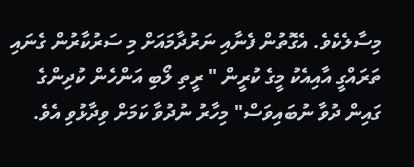މިސާލެކެވެ. އެގޮތުން ފެނާއި ނަރުދާމައަށް މި ސަރުކާރުން ގެނައި ތަރައްގީ އާއިއެކު މީގެ ކުރީން " ރީތި ލޯބި އަންހެން ކުދިންގެ ގައިން ދުވާ ނުބައިވަސް" މިހާރު ނުދުވާ ކަމަށް ވިދާޅުވި އެވެ.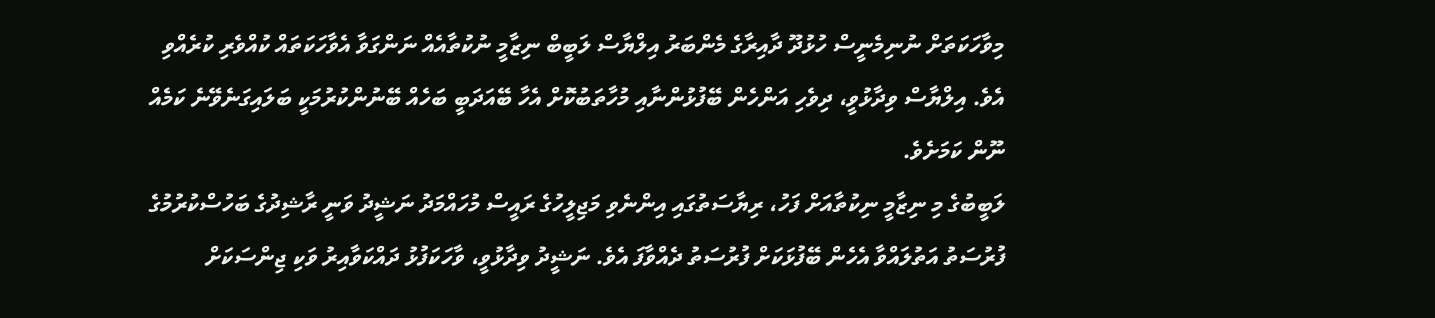މިވާހަކަތަށް ނުނިމެނީސް ހުޅުދޫ ދާއިރާގެ މެންބަރު އިލްޔާސް ލަބީބް ނިޒާމީ ނުކުތާއެއް ނަންގަވާ އެވާހަކަތައް ކުއްވެރި ކުރެއްވި އެވެ. އިލްޔާސް ވިދާޅުވީ، ދިވެހި އަންހެން ބޭފުޅުންނާއި މުހާތަބުކޮށް އެހާ ބޭއަދަބީ ބަހެއް ބޭނުންކުރުމަކީ ބަލައިގަނެވޭނެ ކަމެއް ނޫން ކަމަށެވެ.
ލަބީބުގެ މި ނިޒާމީ ނިކުތާއަށް ފަހު، ރިޔާސަތުގައި އިންނެވި މަޖިލީހުގެ ރައީސް މުހައްމަދު ނަޝީދު ވަނީ ރާޝިދުގެ ބަހުސްކުރުމުގެ ފުރުސަތު އަތުލައްވާ އެހެން ބޭފުޅަކަށް ފުރުސަތު ދެއްވާފަ އެވެ. ނަޝީދު ވިދާޅުވީ، ވާހަކަފުޅު ދައްކަވާއިރު ވަކި ޖިންސަކަށް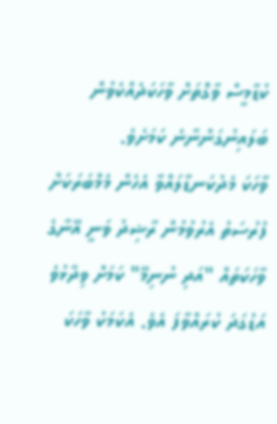ކުޑާމީސް ވާގޮތަށް ވާހަކަދެއްކެވުން ބަލައިނުގަންނާނެ ކަމަށެވެ.
ވާހަކަ މެދުކަނޑާލައްވާ އެހެން މެމްބަރަކަށް ފުރުސަތު އެރުވުމުން ރާޝިދު ވަނީ އޭނާގެ ވާހަކަތައް "އަދި ނުނިމޭ" ކަމަށް ވިދާޅުވެ އަޑުގަދަ ކުރައްވާފަ އެވެ. އެކަމަކު ވާހަކަ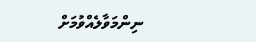ނިންމަވާލެއްވުމަށް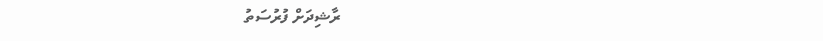ރާޝިދަށް ފުރުސަތު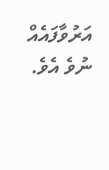އަރުވާފައެއް ނުވެ އެވެ.